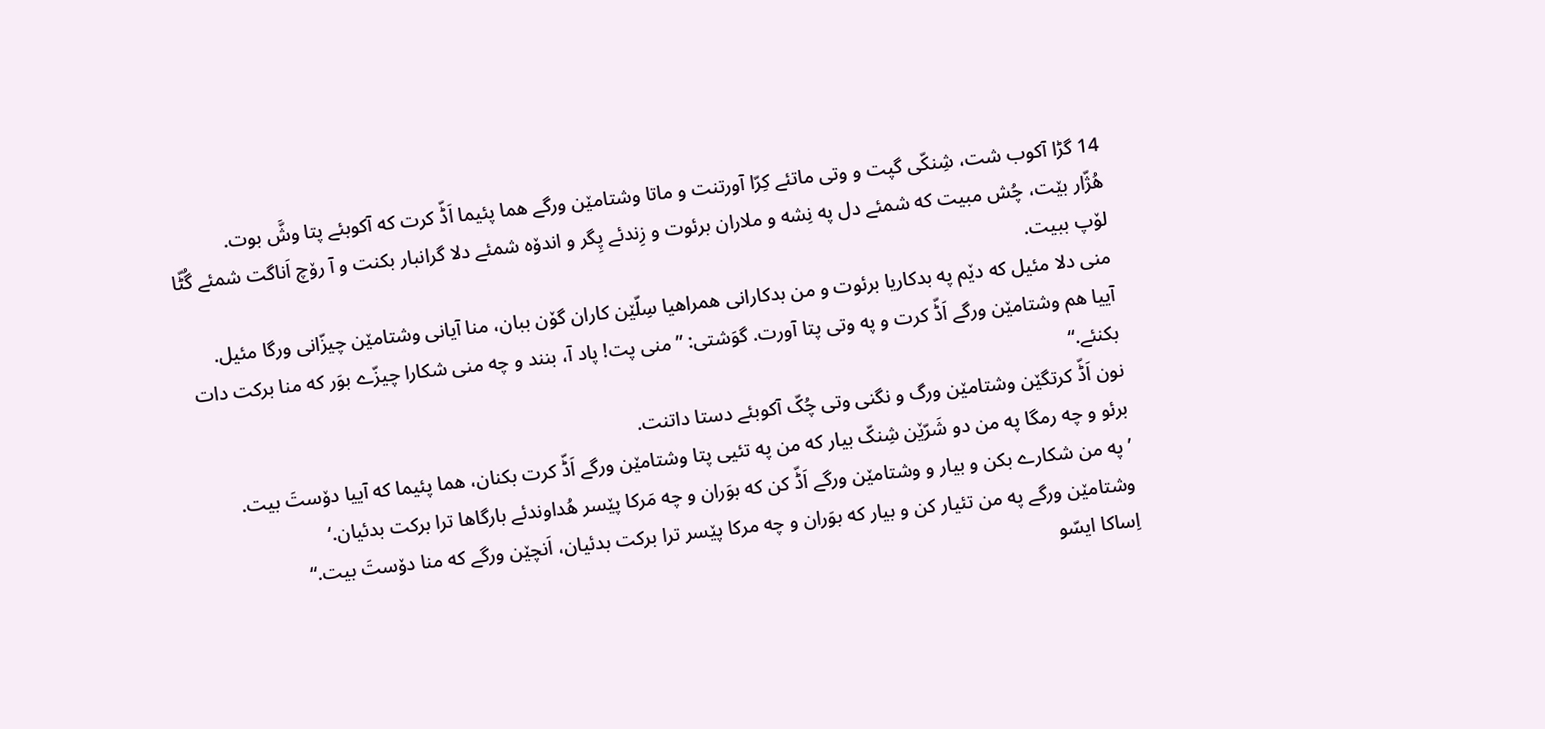14 گڑا آکوب شت، شِنکّی گپت و وتی ماتئے کِرّا آورتنت و ماتا وشتامێن ورگے هما پئیما اَڈّ کرت که آکوبئے پتا وشَّ بوت.
هُژّار بێت، چُش مبیت که شمئے دل په نِشه و ملاران برئوت و زِندئے پِگر و اندۆه شمئے دلا گرانبار بکنت و آ رۆچ اَناگت شمئے گُٹّا لۆپ ببیت.
منی دلا مئیل که دێم په بدکاریا برئوت و من بدکارانی همراهیا سِلّێن کاران گۆن ببان، منا آیانی وشتامێن چیزّانی ورگا مئیل.
آییا هم وشتامێن ورگے اَڈّ کرت و په وتی پتا آورت. گوَشتی: ”منی پت! پاد آ، بنند و چه منی شکارا چیزّے بوَر که منا برکت دات بکنئے.“
نون اَڈّ کرتگێن وشتامێن ورگ و نگنی وتی چُکّ آکوبئے دستا داتنت.
برئو و چه رمگا په من دو شَرّێن شِنکّ بیار که من په تئیی پتا وشتامێن ورگے اَڈّ کرت بکنان، هما پئیما که آییا دۆستَ بیت.
’په من شکارے بکن و بیار و وشتامێن ورگے اَڈّ کن که بوَران و چه مَرکا پێسر هُداوندئے بارگاها ترا برکت بدئیان.‘
وشتامێن ورگے په من تئیار کن و بیار که بوَران و چه مرکا پێسر ترا برکت بدئیان، اَنچێن ورگے که منا دۆستَ بیت.“
اِساکا ایسّو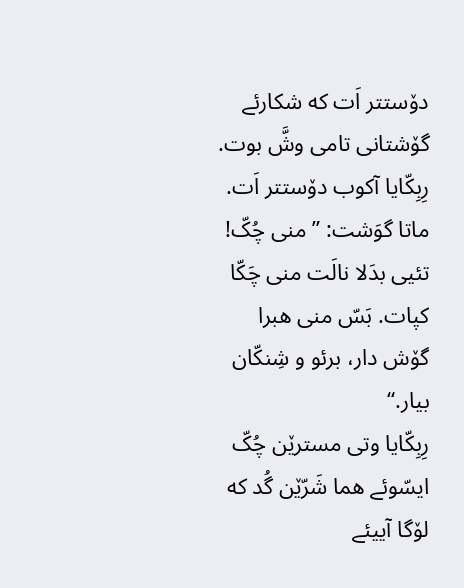دۆستتر اَت که شکارئے گۆشتانی تامی وشَّ بوت. رِبِکّایا آکوب دۆستتر اَت.
ماتا گوَشت: ”منی چُکّ! تئیی بدَلا نالَت منی چَکّا کپات. بَسّ منی هبرا گۆش دار، برئو و شِنکّان بیار.“
رِبِکّایا وتی مسترێن چُکّ ایسّوئے هما شَرّێن گُد که لۆگا آییئے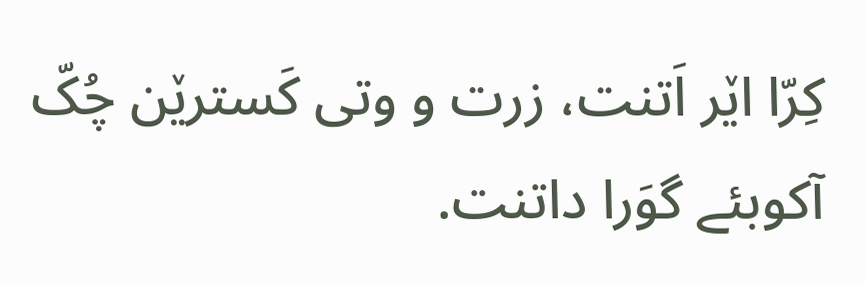کِرّا اێر اَتنت، زرت و وتی کَسترێن چُکّ آکوبئے گوَرا داتنت.